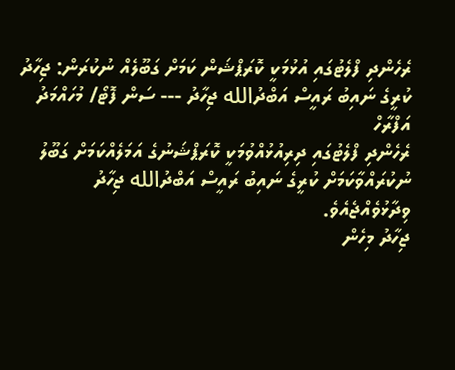ރެހެންދި ފްލެޓުގައި އުޅުމަކީ ކޮރަޕްޝަން ކަމަށް ގަބޫލެއް ނުކުރަން: ޖިހާދު
ކުރީގެ ނައިބު ރައީސް އަބްދުالله ޖިހާދު --- ސަން ފޮޓޯ/ މުހައްމަދު އަފްރާހް
ރެހެންދި ފްލެޓުގައި ދިރިއުޅުއްވުމަކީ ކޮރަޕްޝަނުގެ އަމަލެއްކަމަށް ގަބޫލު ނުކުރައްވާކަމަށް ކުރީގެ ނައިބު ރައީސް އަބްދުالله ޖިހާދު ވިދާޅުވެއްޖެއެވެ.
ޖިހާދު މިހެން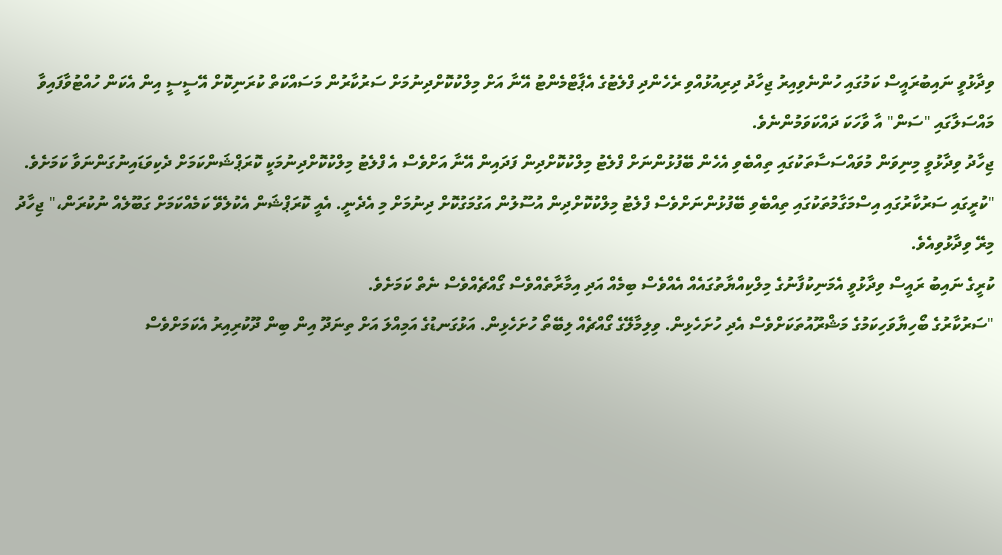ވިދާޅުވީ ނައިބުރައީސް ކަމުގައި ހުންނެވިއިރު ޖިހާދު ދިރިއުޅުއްވި ރެހެންދި ފްލެޓުގެ އެޕާޓްމެންޓު އޭނާ އަށް މިލްކުކޮށްދިނުމަށް ސަރުކާރުން މަސައްކަތް ކުރަނިކޮށް އޭސީސީ އިން އެކަން ހުއްޓުވާފައިވާ މައްސަލާގައި "ސަން" އާ ވާހަކަ ދައްކަވަމުންނެވެ.
ޖިހާދު ވިދާޅުވީ މިނިވަން މުވައްސަސާތަކުގައި ތިއްބެވި އެހެން ބޭފުޅުންނަށް ފްލެޓު މިލްކުކޮށްދިން ފަދައިން އޭނާ އަށްވެސް އެ ފްލެޓު މިލްކުކޮށްދިނުމަކީ ކޮރަޕްޝަންކަމަށް ދެކިވަޑައިނުގަންނަވާ ކަމަށެވެ.
"ކުރީގައި ސަރުކާރުގައި އިސްމަގާމުތަކުގައި ތިއްބެވި ބޭފުޅުންނަށްވެސް ފްލެޓު މިލްކުކޮށްދިން އުސޫލުން އަގުމަގުކޮށް ދިނުމަށް މި އެދެނީ. އެއީ ކޮރަޕްޝަން އެކުލެވޭ ކަމެއްކަމަށް ގަބޫލެއް ނުކުރަން،" ޖިހާދު މިރޭ ވިދާޅުވިއެވެ.
ކުރީގެ ނައިބު ރައީސް ވިދާޅުވީ އެމަނިކުފާނުގެ މިލްކިއްޔާތުގައެއް އެއްވެސް ބިމެއް އަދި އިމާރާތެއްވެސް ގޯއްޗެއްވެސް ނެތް ކަމަށެވެ.
"ސަރުކާރުގެ ބޯހިޔާވަހިކަމުގެ މަޝްރޫއުތަކަށްވެސް އެދި ހުށަހެޅިން. ވިލިމާލޭގެ ގޯއްޗެއް ލިބޭތޯ ހުށަހެޅިން. އަޅުގަނޑުގެ އަމިއްލަ އަށް ތިނަދޫ އިން ބިން ދޫކުރިއިރު އެކަމަށްވެސް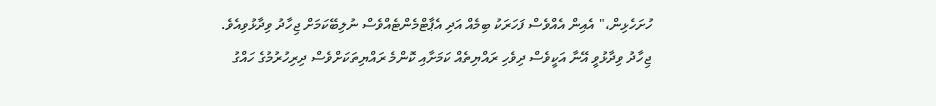ހުށަހެޅިން،" އެއިން އެއްވެސް ފަހަރަކު ބިމެއް އަދި އެޕާޓްމެންޓެއްވެސް ނުލިބޭކަމަށް ޖިހާދު ވިދާޅުވިއެވެ.
ޖިހާދު ވިދާޅުވީ އޭނާ އަކީވެސް ދިވެހި ރައްޔިތެއް ކަމަށާއި ކޮންމެ ރައްޔިތަކަށްވެސް ދިރިހުރުމުގެ ހައްގު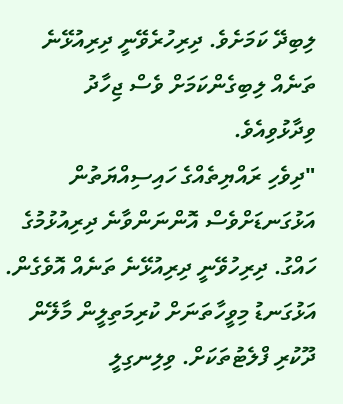ލިބިދޭ ކަމަށެވެ. ދިރިހުރެވޭނީ ދިރިއުޅޭނެ ތަނެއް ލިބިގެންކަމަށް ވެސް ޖިހާދު ވިދާޅުވިއެވެ.
"ދިވެހި ރައްޔިތެއްގެ ހައިސިއްޔަތުން އަޅުގަނޑަށްވެސް އޮންނަންވާނެ ދިރިއުޅުމުގެ ހައްގު. ދިރިހުވޭނީ ދިރިއުޅޭނެ ތަނެއް އޮވެގެން. އަޅުގަނޑު މިވީހާތަނަށް ކުރިމަތިލީން މާލޭން ދޫކުރި ފްލެޓުތަކަށް. ވިލިނގިލީ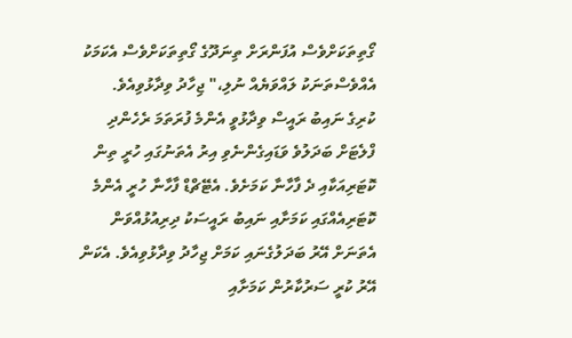ގޯތިތަކަށްވެސް އުފަންރަށް ތިނަދޫގެ ގޯތިތަކަށްވެސް އެކަމަކު އެއްވެސްތަނަކު ލައްވަޔެއް ނުލި،" ޖިހާދު ވިދާޅުވިއެވެ.
ކުރިގެ ނައިބު ރައީސް ވިދާޅުވީ އެންމެ ފުރަތަމަ ރެހެންދި ފްލެޓަށް ބަދަލުވެ ވަޑައިގެންނެވި އިރު އެތަނުގައި ހުރީ ތިން ކޮޓަރިއަކާއި ދެ ފާހާނާ ކަމަށެވެ. އެޓޭޗްޑް ފާހާނާ ހުރީ އެންމެ ކޮޓަރިއެއްގައި ކަމަށާއި ނައިބު ރައީސަކު ދިރިއުޅުއްވަން އެތަނަށް އޭރު ބަދަލުގެނައި ކަމަށް ޖިހާދު ވިދާޅުވިއެވެ. އެކަން އޭރު ކުރީ ސަރުކާރުން ކަމަށާއި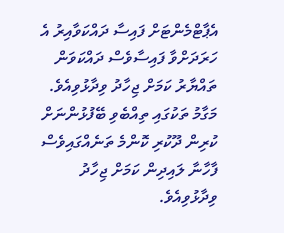އެޕާޓްމެންޓަށް ފައިސާ ދައްކަވާއިރު އެ ހަރަދަށްވާ ފައިސާވެސް ދައްކަވަން ތައްޔާރު ކަމަށް ޖިހާދު ވިދާޅުވިއެވެ.
މަގާމު ތަކުގައި ތިއްބެވި ބޭފުޅުންނަށް ކުރިން ދޫކުރި ކޮންމެ ތަނެއްގައިވެސް ފާހާނާ ލައިދިން ކަމަށް ޖިހާދު ވިދާޅުވިއެވެ.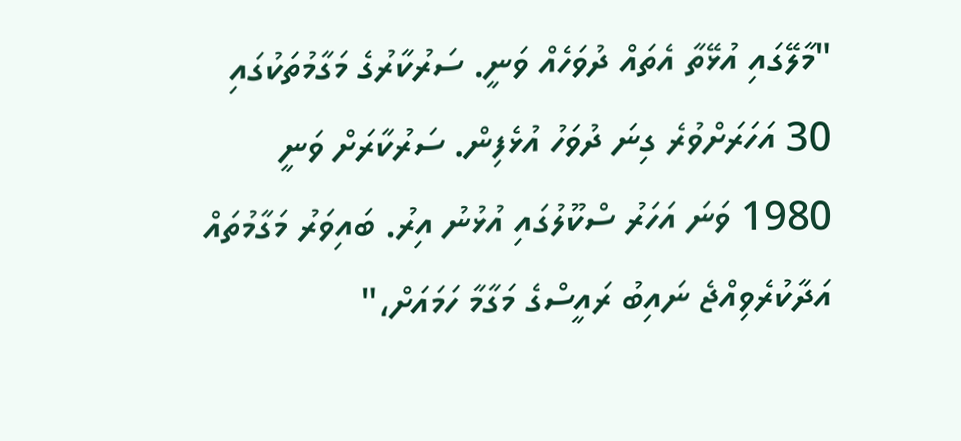"މާލޭގައި އުޅޭތާ އެތައް ދުވަހެއް ވަނީ. ސަރުކާރުގެ މަގާމުތަކުގައި 30 އަހަރަށްވުރެ ގިނަ ދުވަހު އުޅެފިން. ސަރުކާރަށް ވަނީ 1980 ވަނަ އަހަރު ސްކޫލުގައި އުޅުނު އިރު. ބައިވަރު މަގާމުތައް އަދާކުރެވިއްޖެ ނައިބު ރައީސްގެ މަގާމާ ހަމައަށް،"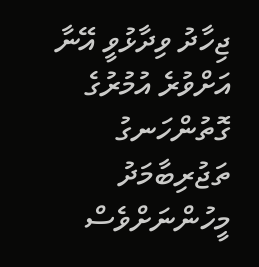ޖިހާދު ވިދާޅުވީ އޭނާ އަށްވުރެ އުމުރުގެ ގޮތުންހަނގު ތަޖުރިބާމަދު މީހުންނަށްވެސް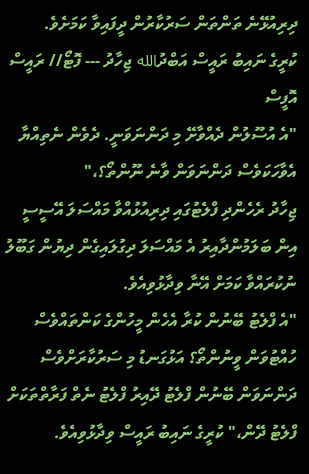ދިރިއުޅޭނެ ތަންތަން ސަރުކާރުން ދީފައިވާ ކަމަށެވެ.
ކުރީގެ ނައިބު ރައީސް އަބްދުالله ޖިހާދު --- ފޮޓޯ// ރައީސް އޮފީސް
"އެ އުސޫލުން ދެއްވާށޭ މި ދަންނަވަނީ. ދެވެން ނެތިއްޔާ އެވާހަކަވެސް ދަންނަވަން ވާނެ ނޫންތޯ؟،"
ޖިހާދު ރެހެންދި ފްލެޓުގައި ދިރިއުޅުއްވާ މައްސަލަ އޭސީސީ އިން ބަލަމުންދާއިރު އެ މައްސަލަ ދިގުލައިގެން ދިޔުން ގަބޫލު ނުކުރައްވާ ކަމަށް އޭނާ ވިދާޅުވިއެވެ.
"އެ ފްލެޓު ބޭނުން ކުރާ އެހެން މީހުންގެ ކަންތައްވެސް ހުއްޓުވަން ވީނުންތޯ؟ އަޅުގަނޑު މި ސަރުކާރަށްވެސް ދަންނަވަން ބޭނުން ފްލެޓު ދޭއިރު ފްލެޓު ނެތް ފަރާތްތަކަށް ފްލެޓު ދޭން،" ކުރީގެ ނައިބު ރައީސް ވިދާޅުވިއެވެ.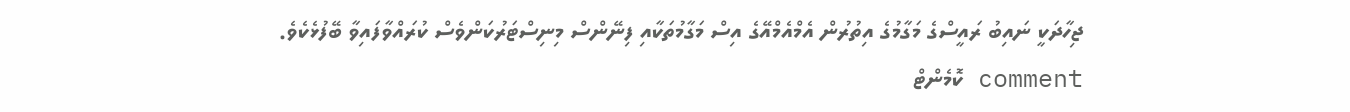ޖިހާދަކީ ނައިބު ރައީސްގެ މަގާމުގެ އިތުރުން އެމްއެމްއޭގެ އިސް މަގާމުތަކާއި ފިނޭންސް މިނިސްޓަރުކަންވެސް ކުރައްވާފައިވާ ބޭފުޅެކެވެ.
comment ކޮމެންޓް